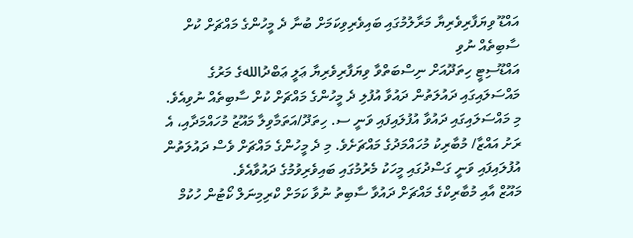އައްޑޫ ވިޔަފާރިވެރިޔާ މަރާލުމުގައި ބައިވެރިވިކަމަށް ބުނާ ދެ މީހުންގެ މައްޗަށް ކުށް ސާބިތެއް ނުވި
އައްޑޫސިޓީ ހިތަދޫއަށް ނިސްބަތްވާ ވިޔަފާރިވެރިޔާ ޢަލީ ޢަބްދުاللهގެ މަރުގެ މައްސަލައިގައި ދައުލަތުން ދައުވާ އުފުލި ދެ މީހުންގެ މައްޗަށް ކުށް ސާބިތެއް ނުވިއެވެ.
މި މައްސަލައިގައި ދައުވާ އުފުލައިފައި ވަނީ ސ. ހިތަދޫ/އަތަމާވިލާ މައޫޒު މުހައްމަދާއި، އެ ރަށު އައްޒާ/ މުބާރިކު މުހައްމަދުގެ މައްޗަށެވެ. މި ދެ މީހުންގެ މައްޗަށް ވެސް ދައުލަތުން އުފުލައިފައި ވަނީ ގަސްދުގައި މީހަކު މެރުމުގައި ބައިވެރިވުމުގެ ދައުވާއެވެ.
މައޫޒް އާއި މުބާރިކްގެ މައްޗަށް ދައުވާ ސާބިތު ނުވާ ކަމަށް ކްރިމިނަލް ކޯޓުން ހުކުމް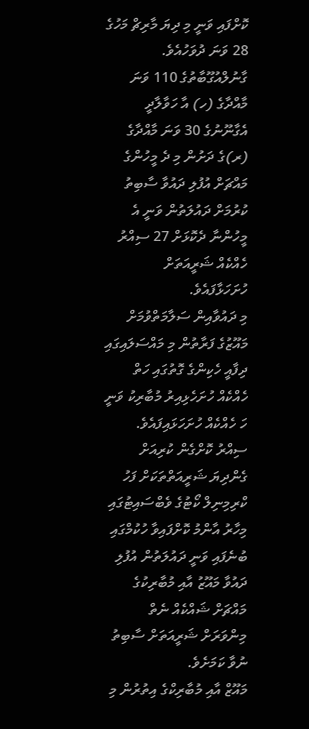ކޮށްފައި ވަނީ މި ދިޔަ މާރިޗް މަހުގެ 28 ވަނަ ދުވަހުއެވެ.
ގާނުލްއުގޫބާތުގެ 110 ވަނަ މާއްދާގެ (ހ) އާ ހަވާލާދީ އެގާނޫނުގެ 30 ވަނަ މާއްދާގެ (ރ)ގެ ދަށުން މި ދެ މީހުންގެ މައްޗަށް އުފުލި ދައުވާ ސާބިތު ކުރުމަށް ދައުލަތުން ވަނީ އެ މީހުންނާ ދެކޮޅަށް 27 ސިއްރު ހެއްކެއް ޝަރީއަތަށް ހުށަހަޅާފައެވެ.
މި ދައުވާއިން ސަލާމަތްވުމަށް މައޫޒުގެ ފަރާތުން މި މައްސަލައިގައި ދިފާއީ ހެކިންގެ ގޮތުގައި ހަތް ހެއްކެއް ހުށަހެޅިއިރު މުބާރިކު ވަނީ ހަ ހެއްކެއް ހުށަހަޅައިފައެވެ.
ސިއްރު ކޮށްގެން ކުރިއަށް ގެންދިޔަ ޝަރީއަތްތަކަށް ފަހު ކްރިމިނިލް ކޯޓުގެ ވެބްސައިޓުގައި މިހާރު އާންމު ކޮށްފައިވާ ހުކުމްގައި ބުނެފައި ވަނީ ދައުލަތުން އުފުލި ދައުވާ މައޫޒު އާއި މުބާރިކުގެ މައްޗަށް ޝައްކެއް ނެތް މިންވަރަށް ޝަރީއަތަށް ސާބިތު ނުވާ ކަމަށެވެ.
މައޫޒް އާއި މުބާރިކްގެ އިތުރުން މި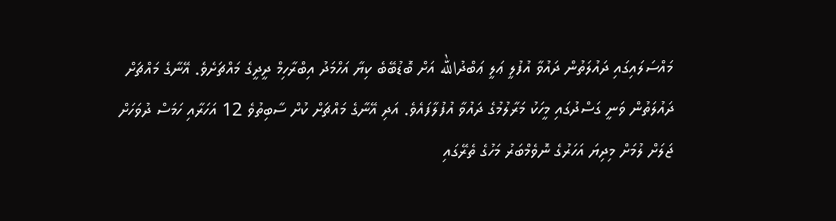މައްސަލައިގައި ދައުލަތުން ދައުވާ އުފުލީ ޢަލީ ޢަބްދުالله އަށް ބޮޑުބޭބެ ކިޔާ އަހްމަދު އިބްރާހިމް ދީދީގެ މައްޗަށެވެ. އޭނާގެ މައްޗަށް ދައުލަތުން ވަނީ ގަސްދުގައި މީހަކު މަރާލުމުގެ ދައުވާ އުފުލާފައެވެ. އަދި އޭނާގެ މައްޗަށް ކުށް ސާބިތުވެ 12 އަހަރާއި ހަމަސް ދުވަހަށް ޖަލަށް ލުމަށް މިދިޔަ އަހަރުގެ ނޮވެމްބަރު މަހުގެ ތެރޭގައި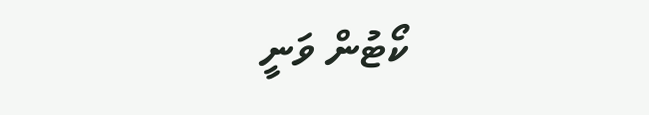ކޯޓުން ވަނީ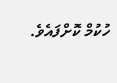ހުކުމް ކޮށްފައެވެ.